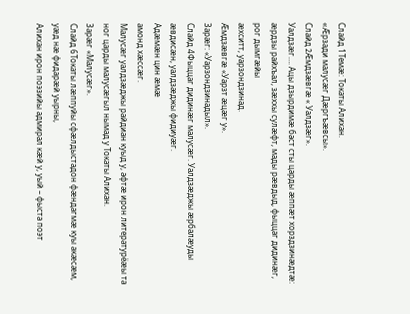Слайд 1Темæ: Токаты Алихан.
«Æрзади малусæг Дæргъæвсы».
Слайд 2Æмдзæвгæ « Уалдзæг».
Уалдзæг…. Ацы дзырдимæ баст сты царды æппæт хорздзинæдтæ:
æрдзы райхъал, зæххы сулæфт, мады рæвдыд, фыццаг дидинæг, рог дымгæйы
æхситт, уарзондзинад.
Æмдзæвгæ «Уарзт æцæг у».
Зарæг: «Уарзондзинадыл».
Слайд 4Фыццаг дидинæг малусæг. Уалдзæджы æрбалæуды æвдисæн, уалдзæджы фидиуæг.
Адæмæн цин æмæ
амонд хæссæг.
Малусæг уалдзæджы райдиан куыд у, афтæ ирон литературёæы та
ног царды малусæгыл нымад у Токаты Алихан.
Зарæг «Малусæг».
Слайд 6Токаты лæппуйы сфæлдыстадон фæндагмæ куы акæсæм, уæд нæ фидарæй уырны,
Алихан ирон поэзийы адмирал кæй у, уый – фыста поэт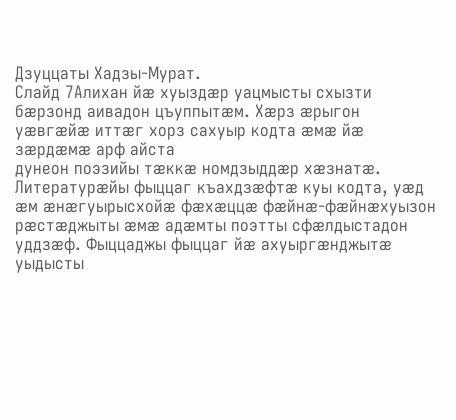Дзуццаты Хадзы-Мурат.
Слайд 7Алихан йæ хуыздæр уацмысты схызти бæрзонд аивадон цъуппытæм. Хæрз æрыгон
уæвгæйæ иттæг хорз сахуыр кодта æмæ йæ зæрдæмæ арф айста
дунеон поэзийы тæккæ номдзыддæр хæзнатæ. Литературæйы фыццаг къахдзæфтæ куы кодта, уæд æм æнæгуырысхойæ фæхæццæ фæйнæ-фæйнæхуызон рæстæджыты æмæ адæмты поэтты сфæлдыстадон уддзæф. Фыццаджы фыццаг йæ ахуыргæнджытæ уыдысты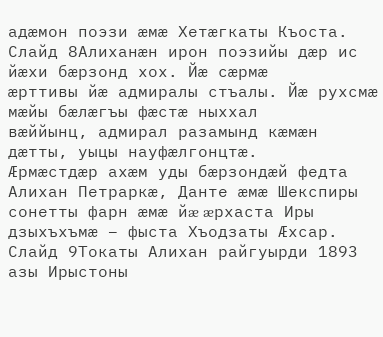адæмон поэзи æмæ Хетæгкаты Къоста.
Слайд 8Алиханæн ирон поэзийы дæр ис йæхи бæрзонд хох. Йæ сæрмæ
æрттивы йæ адмиралы стъалы. Йæ рухсмæ мæйы бæлæгъы фæстæ ныххал
вæййынц, адмирал разамынд кæмæн дæтты, уыцы науфæлгонцтæ.
Æрмæстдæр ахæм уды бæрзондæй федта Алихан Петраркæ, Данте æмæ Шекспиры сонетты фарн æмæ йæ æрхаста Иры дзыхъхъмæ – фыста Хъодзаты Æхсар.
Слайд 9Токаты Алихан райгуырди 1893 азы Ирыстоны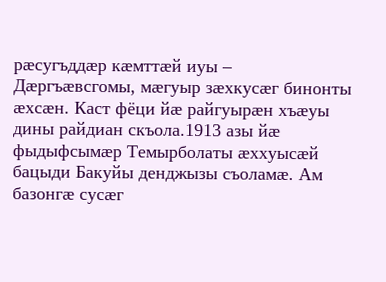рæсугъддæр кæмттæй иуы –
Дæргъæвсгомы, мæгуыр зæхкусæг бинонты æхсæн. Каст фёци йæ райгуырæн хъæуы
дины райдиан скъола.1913 азы йæ фыдыфсымæр Темырболаты æххуысæй бацыди Бакуйы денджызы съоламæ. Ам базонгæ сусæг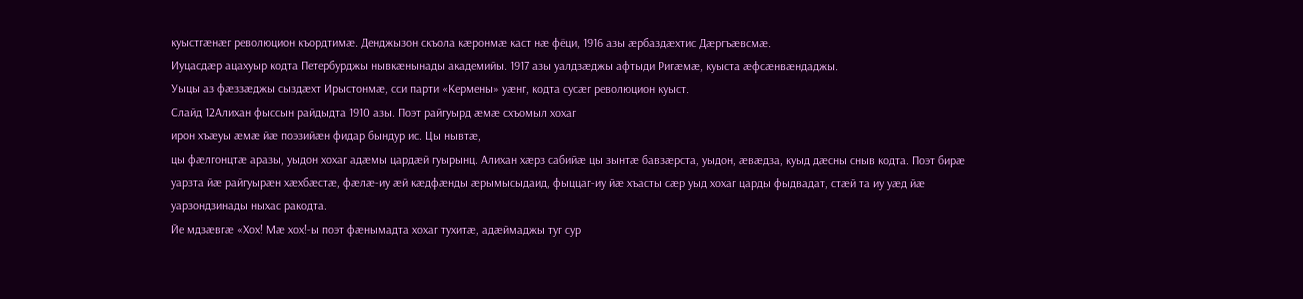куыстгæнæг революцион къордтимæ. Денджызон скъола кæронмæ каст нæ фёци, 1916 азы æрбаздæхтис Дæргъæвсмæ.
Иуцасдæр ацахуыр кодта Петербурджы нывкæнынады академийы. 1917 азы уалдзæджы афтыди Ригæмæ, куыста æфсæнвæндаджы.
Уыцы аз фæззæджы сыздæхт Ирыстонмæ, сси парти «Кермены» уæнг, кодта сусæг революцион куыст.
Слайд 12Алихан фыссын райдыдта 1910 азы. Поэт райгуырд æмæ схъомыл хохаг
ирон хъæуы æмæ йæ поэзийæн фидар бындур ис. Цы нывтæ,
цы фæлгонцтæ аразы, уыдон хохаг адæмы цардæй гуырынц. Алихан хæрз сабийæ цы зынтæ бавзæрста, уыдон, æвæдза, куыд дæсны сныв кодта. Поэт бирæ уарзта йæ райгуырæн хæхбæстæ, фæлæ-иу æй кæдфæнды æрымысыдаид, фыццаг-иу йæ хъасты сæр уыд хохаг царды фыдвадат, стæй та иу уæд йæ уарзондзинады ныхас ракодта.
Йе мдзæвгæ «Хох! Мæ хох!-ы поэт фæнымадта хохаг тухитæ, адæймаджы туг сур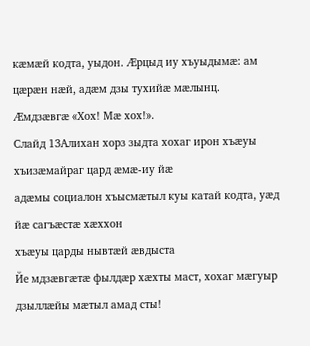кæмæй кодта, уыдон. Æрцыд иу хъуыдымæ: ам цæрæн нæй, адæм дзы тухийæ мæлынц.
Æмдзæвгæ «Хох! Мæ хох!».
Слайд 13Алихан хорз зыдта хохаг ирон хъæуы хъизæмайраг цард æмæ-иу йæ
адæмы социалон хъысмæтыл куы катай кодта, уæд йæ сагъæстæ хæххон
хъæуы царды нывтæй æвдыста
Йе мдзæвгæтæ фылдæр хæхты маст, хохаг мæгуыр дзыллæйы мæтыл амад сты!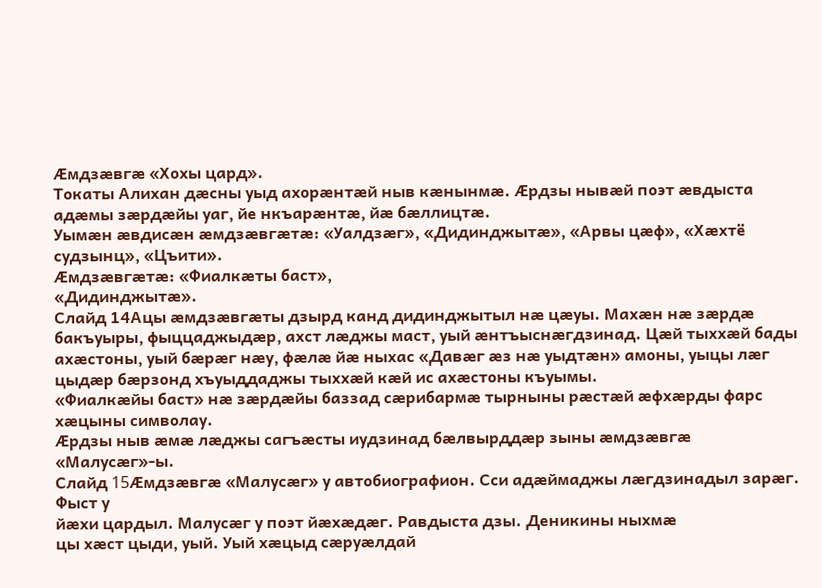Æмдзæвгæ «Хохы цард».
Токаты Алихан дæсны уыд ахорæнтæй ныв кæнынмæ. Æрдзы нывæй поэт æвдыста адæмы зæрдæйы уаг, йе нкъарæнтæ, йæ бæллицтæ.
Уымæн æвдисæн æмдзæвгæтæ: «Уалдзæг», «Дидинджытæ», «Арвы цæф», «Хæхтё судзынц», «Цъити».
Æмдзæвгæтæ: «Фиалкæты баст»,
«Дидинджытæ».
Слайд 14Ацы æмдзæвгæты дзырд канд дидинджытыл нæ цæуы. Махæн нæ зæрдæ
бакъуыры, фыццаджыдæр, ахст лæджы маст, уый æнтъыснæгдзинад. Цæй тыххæй бады
ахæстоны, уый бæрæг нæу, фæлæ йæ ныхас «Давæг æз нæ уыдтæн» амоны, уыцы лæг цыдæр бæрзонд хъуыддаджы тыххæй кæй ис ахæстоны къуымы.
«Фиалкæйы баст» нæ зæрдæйы баззад сæрибармæ тырныны рæстæй æфхæрды фарс хæцыны символау.
Æрдзы ныв æмæ лæджы сагъæсты иудзинад бæлвырддæр зыны æмдзæвгæ «Малусæг»-ы.
Слайд 15Æмдзæвгæ «Малусæг» у автобиографион. Сси адæймаджы лæгдзинадыл зарæг. Фыст у
йæхи цардыл. Малусæг у поэт йæхæдæг. Равдыста дзы. Деникины ныхмæ
цы хæст цыди, уый. Уый хæцыд сæруæлдай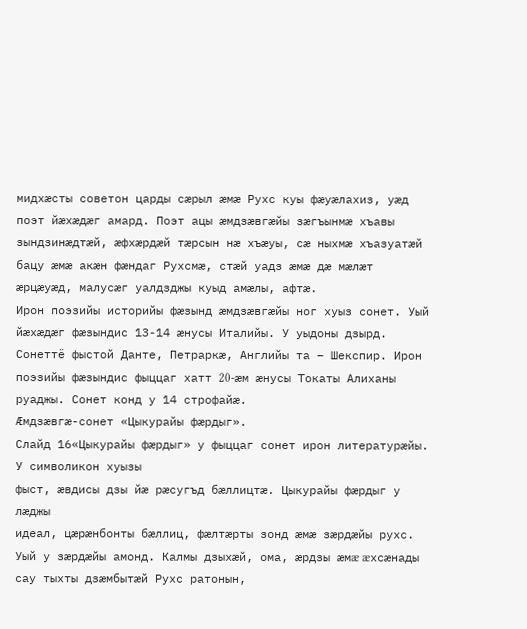мидхæсты советон царды сæрыл æмæ Рухс куы фæуæлахиз, уæд поэт йæхæдæг амард. Поэт ацы æмдзæвгæйы зæгъынмæ хъавы зындзинæдтæй, æфхæрдæй тæрсын нæ хъæуы, сæ ныхмæ хъазуатæй бацу æмæ акæн фæндаг Рухсмæ, стæй уадз æмæ дæ мæлæт æрцæуæд, малусæг уалдзджы куыд амæлы, афтæ.
Ирон поэзийы историйы фæзынд æмдзæвгæйы ног хуыз сонет. Уый йæхæдæг фæзындис 13-14 æнусы Италийы. У уыдоны дзырд. Сонеттё фыстой Данте, Петраркæ, Английы та – Шекспир. Ирон поэзийы фæзындис фыццаг хатт 20-æм æнусы Токаты Алиханы руаджы. Сонет конд у 14 строфайæ.
Æмдзæвгæ-сонет «Цыкурайы фæрдыг».
Слайд 16«Цыкурайы фæрдыг» у фыццаг сонет ирон литературæйы. У символикон хуызы
фыст, æвдисы дзы йæ рæсугъд бæллицтæ. Цыкурайы фæрдыг у лæджы
идеал, цæрæнбонты бæллиц, фæлтæрты зонд æмæ зæрдæйы рухс. Уый у зæрдæйы амонд. Калмы дзыхæй, ома, æрдзы æмæ æхсæнады сау тыхты дзæмбытæй Рухс ратонын,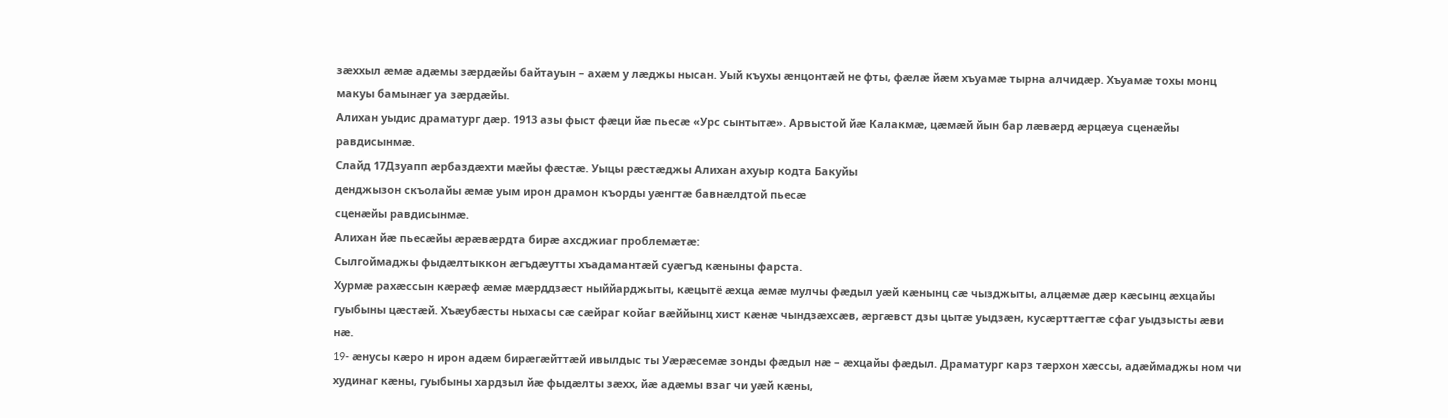зæххыл æмæ адæмы зæрдæйы байтауын – ахæм у лæджы нысан. Уый къухы æнцонтæй не фты, фæлæ йæм хъуамæ тырна алчидæр. Хъуамæ тохы монц макуы бамынæг уа зæрдæйы.
Алихан уыдис драматург дæр. 1913 азы фыст фæци йæ пьесæ «Урс сынтытæ». Арвыстой йæ Калакмæ, цæмæй йын бар лæвæрд æрцæуа сценæйы равдисынмæ.
Слайд 17Дзуапп æрбаздæхти мæйы фæстæ. Уыцы рæстæджы Алихан ахуыр кодта Бакуйы
денджызон скъолайы æмæ уым ирон драмон къорды уæнгтæ бавнæлдтой пьесæ
сценæйы равдисынмæ.
Алихан йæ пьесæйы æрæвæрдта бирæ ахсджиаг проблемæтæ:
Сылгоймаджы фыдæлтыккон æгъдæутты хъадамантæй суæгъд кæныны фарста.
Хурмæ рахæссын кæрæф æмæ мæрддзæст ныййарджыты, кæцытё æхца æмæ мулчы фæдыл уæй кæнынц сæ чызджыты, алцæмæ дæр кæсынц æхцайы гуыбыны цæстæй. Хъæубæсты ныхасы сæ сæйраг койаг вæййынц хист кæнæ чындзæхсæв, æргæвст дзы цытæ уыдзæн, кусæрттæгтæ сфаг уыдзысты æви нæ.
19- æнусы кæро н ирон адæм бирæгæйттæй ивылдыс ты Уæрæсемæ зонды фæдыл нæ – æхцайы фæдыл. Драматург карз тæрхон хæссы, адæймаджы ном чи худинаг кæны, гуыбыны хардзыл йæ фыдæлты зæхх, йæ адæмы взаг чи уæй кæны,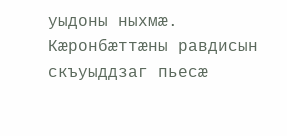уыдоны ныхмæ.
Кæронбæттæны равдисын скъуыддзаг пьесæ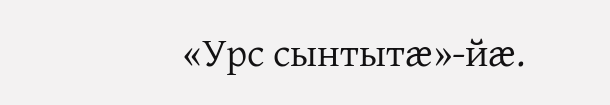«Урс сынтытæ»-йæ.